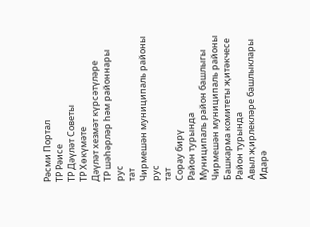Рәсми Портал
ТР Рәисе
ТР Дәүләт Советы
ТР Хөкүмәте
Дәүләт хезмәт күрсәтүләре
ТР шәһәрләр һәм районнары
рус
тат
Чирмешән муниципаль районы
рус
тат
Сорау бирү
Район турында
Муниципаль район башлыгы
Чирмешән муниципаль районы Башкарма комитеты җитәкчесе
Район турында
Авыл җирлекләре башлыклары
Идарә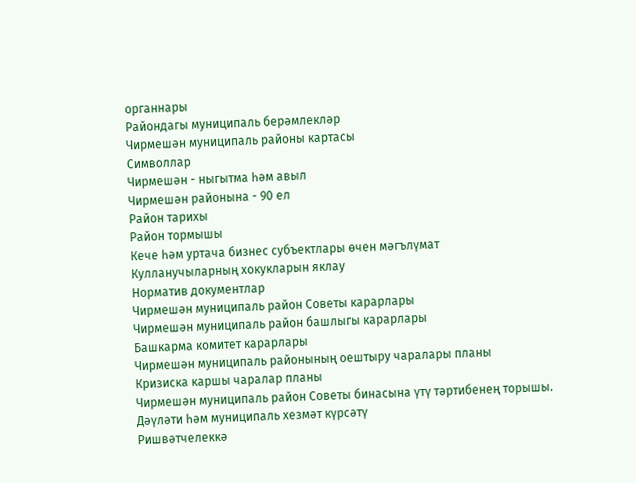органнары
Райондагы муниципаль берәмлекләр
Чирмешән муниципаль районы картасы
Символлар
Чирмешән - ныгытма һәм авыл
Чирмешән районына - 90 ел
Район тарихы
Район тормышы
Кече һәм уртача бизнес субъектлары өчен мәгълүмат
Кулланучыларның хокукларын яклау
Норматив документлар
Чирмешән муниципаль район Советы карарлары
Чирмешән муниципаль район башлыгы карарлары
Башкарма комитет карарлары
Чирмешән муниципаль районының оештыру чаралары планы
Кризиска каршы чаралар планы
Чирмешән муниципаль район Советы бинасына үтү тәртибенең торышы.
Дәүләти һәм муниципаль хезмәт күрсәтү
Ришвәтчелеккә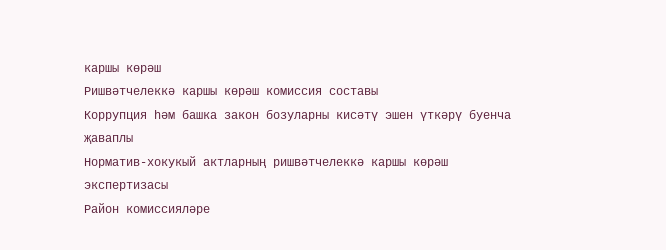каршы көрәш
Ришвәтчелеккә каршы көрәш комиссия составы
Коррупция һәм башка закон бозуларны кисәтү эшен үткәрү буенча җаваплы
Норматив-хокукый актларның ришвәтчелеккә каршы көрәш экспертизасы
Район комиссияләре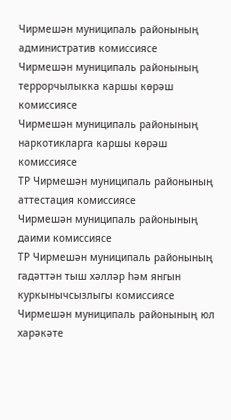Чирмешән муниципаль районының административ комиссиясе
Чирмешән муниципаль районының террорчылыкка каршы көрәш комиссиясе
Чирмешән муниципаль районының наркотикларга каршы көрәш комиссиясе
ТР Чирмешән муниципаль районының аттестация комиссиясе
Чирмешән муниципаль районының даими комиссиясе
ТР Чирмешән муниципаль районының гадәттән тыш хәлләр һәм янгын куркынычсызлыгы комиссиясе
Чирмешән муниципаль районының юл харәкәте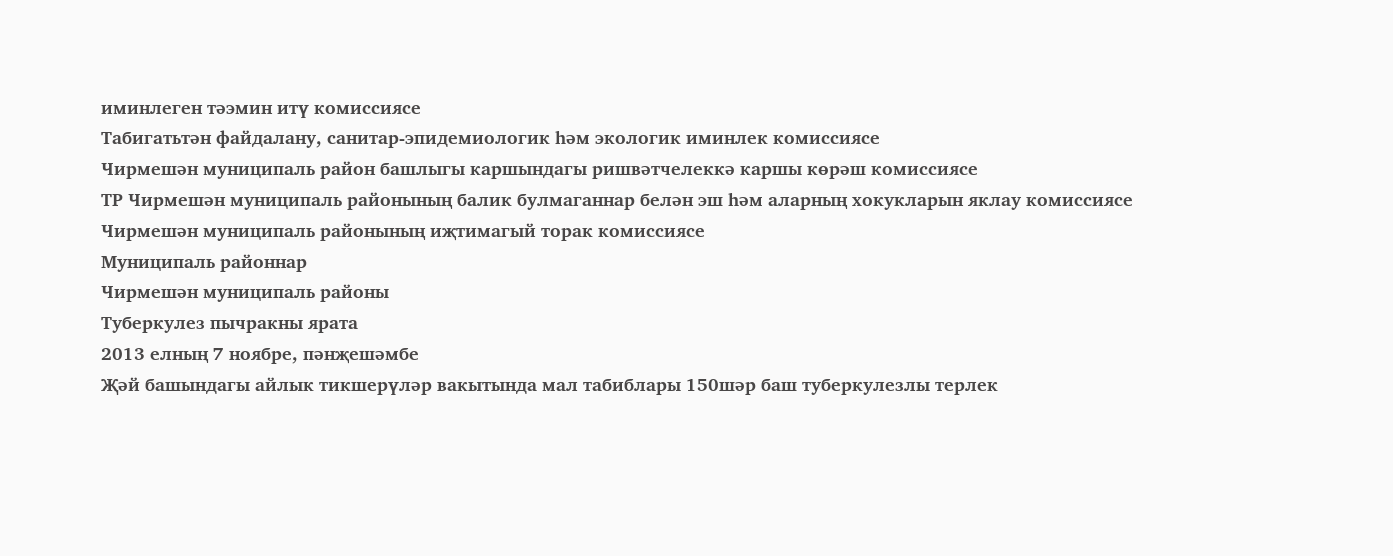иминлеген тәэмин итү комиссиясе
Табигатьтән файдалану, санитар-эпидемиологик һәм экологик иминлек комиссиясе
Чирмешән муниципаль район башлыгы каршындагы ришвәтчелеккә каршы көрәш комиссиясе
ТР Чирмешән муниципаль районының балик булмаганнар белән эш һәм аларның хокукларын яклау комиссиясе
Чирмешән муниципаль районының иҗтимагый торак комиссиясе
Муниципаль районнар
Чирмешән муниципаль районы
Туберкулез пычракны ярата
2013 елның 7 ноябре, пәнҗешәмбе
Җәй башындагы айлык тикшерүләр вакытында мал табиблары 150шәр баш туберкулезлы терлек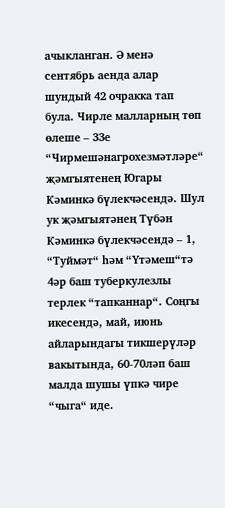ачыкланган. Ә менә сентябрь аенда алар шундый 42 очракка тап була. Чирле малларның төп өлеше – 33е “Чирмешәнагрохезмәтләре“ җәмгыятенең Югары Кәминкә бүлекчәсендә. Шул ук җәмгыятәнең Түбән Кәминкә бүлекчәсендә – 1, “Туймәт“ һәм “Үтәмеш“тә 4әр баш туберкулезлы терлек “тапканнар“. Соңгы икесендә, май, июнь айларындагы тикшерүләр вакытында, 60-70ләп баш малда шушы үпкә чире “чыга“ иде.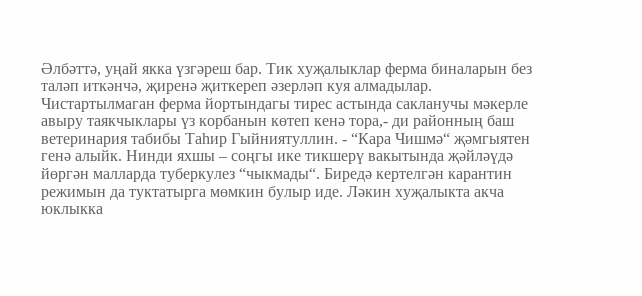Әлбәттә, уңай якка үзгәреш бар. Тик хуҗалыклар ферма биналарын без таләп иткәнчә, җиренә җиткереп әзерләп куя алмадылар. Чистартылмаган ферма йортындагы тирес астында сакланучы мәкерле авыру таякчыклары үз корбанын көтеп кенә тора,- ди районның баш ветеринария табибы Таһир Гыйниятуллин. - “Кара Чишмә“ җәмгыятен генә алыйк. Нинди яхшы – соңгы ике тикшерү вакытында җәйләүдә йөргән малларда туберкулез “чыкмады“. Биредә кертелгән карантин режимын да туктатырга мөмкин булыр иде. Ләкин хуҗалыкта акча юклыкка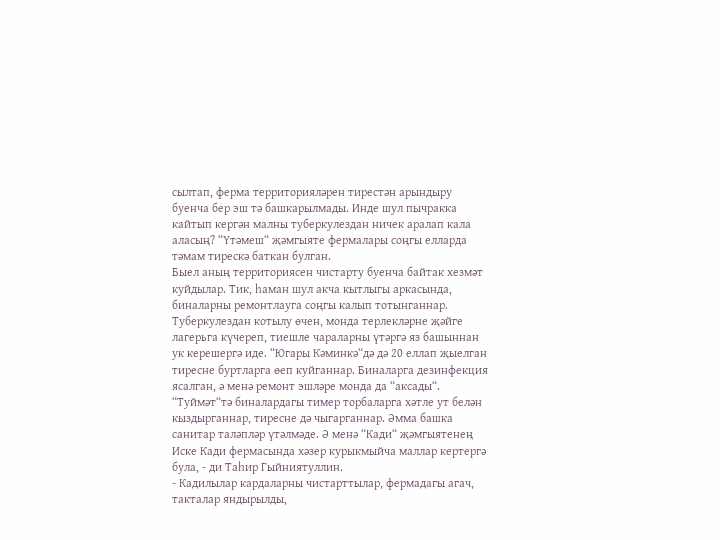сылтап, ферма территорияләрен тирестән арындыру буенча бер эш тә башкарылмады. Инде шул пычракка кайтып кергән малны туберкулездан ничек аралап кала аласың? “Үтәмеш“ җәмгыяте фермалары соңгы елларда тәмам тирескә баткан булган.
Быел аның территориясен чистарту буенча байтак хезмәт куйдылар. Тик, һаман шул акча кытлыгы аркасында, биналарны ремонтлауга соңгы калып тотынганнар. Туберкулездан котылу өчен, монда терлекләрне җәйге лагерьга күчереп, тиешле чараларны үтәргә яз башыннан ук керешергә иде. “Югары Кәминкә“дә дә 20 еллап җыелган тиресне буртларга өеп куйганнар. Биналарга дезинфекция ясалган, ә менә ремонт эшләре монда да “аксады“. “Туймәт“тә биналардагы тимер торбаларга хәтле ут белән кыздырганнар, тиресне дә чыгарганнар. Әмма башка санитар таләпләр үтәлмәде. Ә менә “Кади“ җәмгыятенең Иске Кади фермасында хәзер курыкмыйча маллар кертергә була, - ди Таһир Гыйниятуллин.
- Кадилылар кардаларны чистарттылар, фермадагы агач, такталар яндырылды,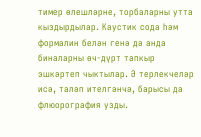тимер өлешләрне, торбаларны утта кыздырдылар. Каустик сода һәм формалин белән генә дә анда биналарны өч-дүрт тапкыр эшкәртеп чыктылар. Ә терлекчеләр исә, таләп ителгәнчә, барысы да флюорография узды.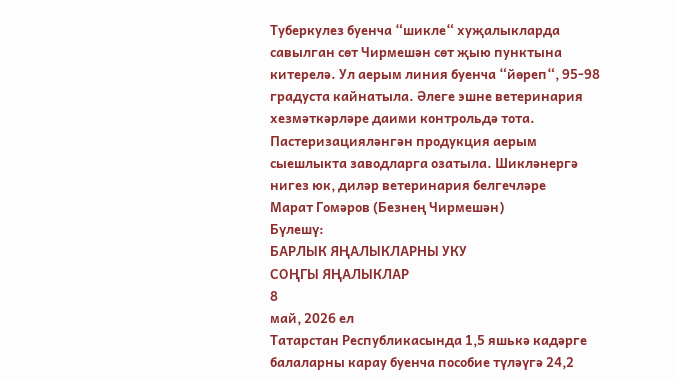Туберкулез буенча “шикле“ хуҗалыкларда савылган сөт Чирмешән сөт җыю пунктына китерелә. Ул аерым линия буенча “йөреп“, 95-98 градуста кайнатыла. Әлеге эшне ветеринария хезмәткәрләре даими контрольдә тота. Пастеризацияләнгән продукция аерым сыешлыкта заводларга озатыла. Шикләнергә нигез юк, диләр ветеринария белгечләре
Марат Гомәров (Безнең Чирмешән)
Бүлешү:
БАРЛЫК ЯҢАЛЫКЛАРНЫ УКУ
СОҢГЫ ЯҢАЛЫКЛАР
8
май, 2026 ел
Татарстан Республикасында 1,5 яшькә кадәрге балаларны карау буенча пособие түләүгә 24,2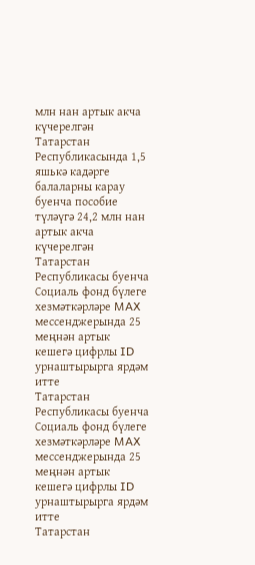млн нан артык акча күчерелгән
Татарстан Республикасында 1,5 яшькә кадәрге балаларны карау буенча пособие түләүгә 24,2 млн нан артык акча күчерелгән
Татарстан Республикасы буенча Социаль фонд бүлеге хезмәткәрләре MAX мессенджерында 25 меңнән артык кешегә цифрлы ID урнаштырырга ярдәм итте
Татарстан Республикасы буенча Социаль фонд бүлеге хезмәткәрләре MAX мессенджерында 25 меңнән артык кешегә цифрлы ID урнаштырырга ярдәм итте
Татарстан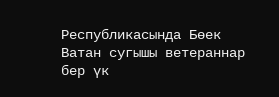Республикасында Бөек Ватан сугышы ветераннар бер үк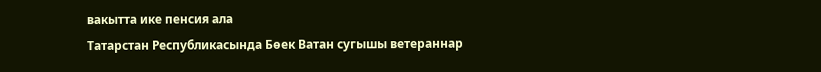вакытта ике пенсия ала
Татарстан Республикасында Бөек Ватан сугышы ветераннар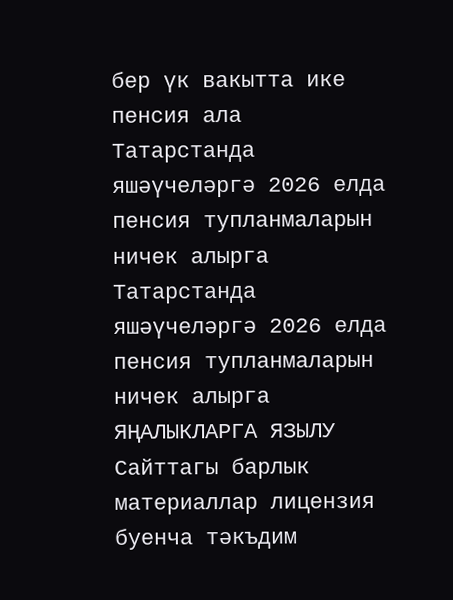бер үк вакытта ике пенсия ала
Татарстанда яшәүчеләргә 2026 елда пенсия тупланмаларын ничек алырга
Татарстанда яшәүчеләргә 2026 елда пенсия тупланмаларын ничек алырга
ЯҢАЛЫКЛАРГА ЯЗЫЛУ
Сайттагы барлык материаллар лицензия буенча тәкъдим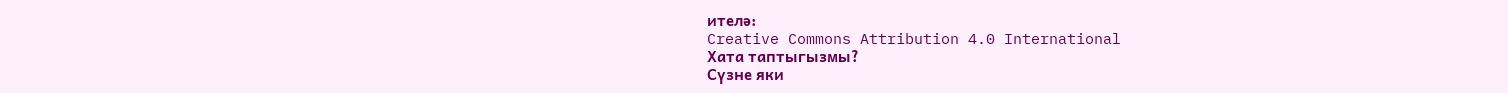ителә:
Creative Commons Attribution 4.0 International
Хата таптыгызмы?
Сүзне яки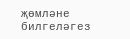җөмләне билгеләгез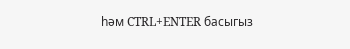һәм CTRL+ENTER басыгыз